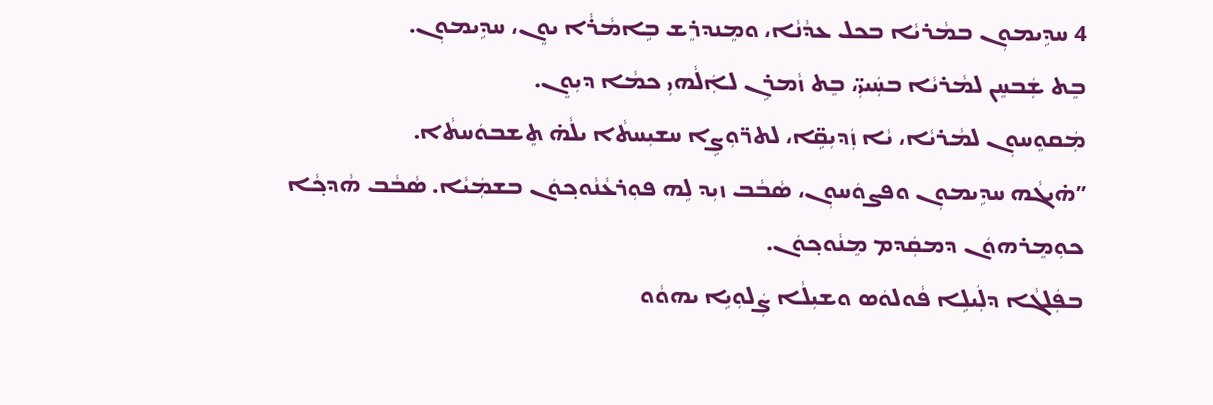4 ܚܕܹܝܡܘܼܢ ܒܡܵܪܝܵܐ ܒܟܠ ܥܕܵܢܵܐ، ܘܡܸܢܕܪܸܫ ܒܹܐܡܵܪܵܐ ܝܘܸܢ، ܚܕܹܝܡܘܼܢ.
ܒܸܬ ܫܲܒܚܸܢ ܠܡܵܪܝܵܐ ܒܚܲܝܝܼ̈، ܒܸܬ ܙܵܡܪܹܢ ܠܐܲܠܵܗܝܼ ܟܡܵܐ ܕܝܼܘܸܢ.
ܡܲܩܘܸܚܘܼܢ ܠܡܵܪܝܵܐ، ܝܵܐ ܙܲܕܝܼܩܹ̈ܐ، ܠܬܪ̈ܘܼܨܹܐ ܚܫܝܼܚܬܵܐ ܝܠܵܗ̇ ܬܸܫܒܘܿܚܬܵܐ.
”ܗ̇ܝܓܵܗ ܚܕܹܝܡܘܼܢ ܘܦܨܘܿܚܘܼܢ، ܣܵܒܵܒ ܙܝܼܕ ܠܹܗ ܦܘܼܪܥܵܢܵܘܟ݂ܘܿܢ ܒܫܡܲܝܵܐ. ܣܵܒܵܒ ܗܵܕܟ݂ܵܐ ܟܘܼܡܸܪܗܘܿܢ ܕܡܩܲܕܡ ܡܸܢܵܘܟ݂ܘܿܢ.
ܒܦܲܠܓܵܐ ܕܠܲܝܠܹܐ ܦܵܘܠܘܿܣ ܘܫܝܼܠܵܐ ܨܲܠܘܼܝܹܐ ܝܗܘܵܘ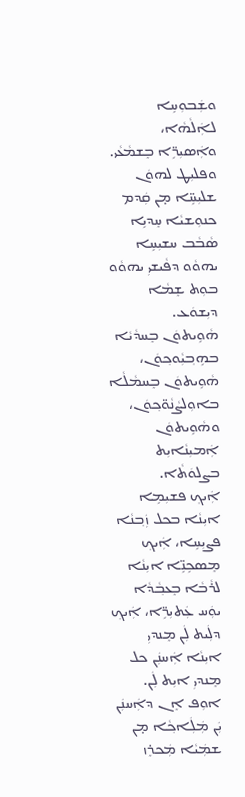ܘܫܲܒܘܼܚܹܐ ܠܐܲܠܵܗܵܐ، ܘܐܲܣܝܼܪܹ̈ܐ ܒܸܫܡܵܥܵܝ.
ܘܦܠܝܼܛ ܠܗܘܿܢ ܫܠܝܼܚܹ̈ܐ ܡ̣ܢ ܩܲܕܡ ܟܢܘܼܫܝܵܐ ܚܸܕܝܹܐ ܣܵܒܵܒ ܚܫܝܼܚܹܐ ܝܗܘܵܘ ܕܦܵܝܫܝܼ ܝܗܘܵܘ ܒܘܼܬ ܫܸܡܵܐ ܕܝܼܫܘܿܥ.
ܗܵܘܹܝܬܘܿܢ ܒܸܚܕܵܝܵܐ ܒܗܹܒ݂ܝܼܵܘܟ݂ܘܿܢ، ܗܵܘܹܝܬܘܿܢ ܒܸܚܡܵܠܵܐ ܒܐܘܼܠܨܵܢܵܘ̈ܟ݂ܘܿܢ، ܘܗܵܘܹܝܬܘܿܢ ܐܲܡܝܼܢܵܐܝܼܬ ܒܨܠܘܿܬܵܐ.
ܐܲܝܟ݂ ܦܫܝܼܡܹܐ ܐܝܼܢܵܐ ܒܟܠ ܙܲܒ݂ܢܵܐ ܦܨܝܼܚܹܐ، ܐܲܝܟ݂ ܡܸܣܟܹܢܹ̈ܐ ܐܝܼܢܵܐ ܠܪܵܒܵܐ ܒܸܥܒ݂ܵܕܵܐ ܝܘܲܚ ܥܲܬܝܼܪܹ̈ܐ، ܐܲܝܟ݂ ܕܠܲܝܬ ܠܲܢ ܡܸܢܕܝܼ ܐܝܼܢܵܐ ܐܲܚܢܲܢ ܟܠ ܡܸܢܕܝܼ ܐܝܼܬ ܠܲܢ.
ܐܘܼܦ ܐܸܢ ܕܐܲܚܢܲܢ ܝܲܢ ܡܲܠܲܐܟ݂ܵܐ ܡ̣ܢ ܫܡܲܝܵܐ ܡܲܟܪܸܙ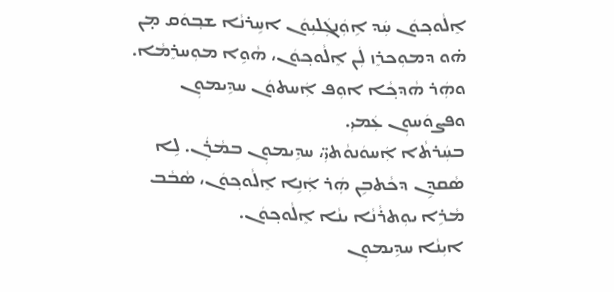ܐܸܠܵܘܟ݂ܘܿܢ ܚܲܕ ܐܹܘܲܢܓܲܠܝܼܘܿܢ ܐܚܹܪܢܵܐ ܫܒ݂ܘܿܩ ܡ̣ܢ ܗ̇ܘ ܕܡܘܼܟܪܸܙ ܠܲܢ ܐܸܠܵܘܟ݂ܘܿܢ، ܗܵܘܹܐ ܡܘܼܚܪܸܡܵܐ.
ܘܗܲܪ ܗܵܕܟ݂ܵܐ ܐܘܼܦ ܐܲܚܬܘܿܢ ܚܕܹܝܡܘܼܢ ܘܦܨܘܿܚܘܼܢ ܥܲܡܝܼ.
ܒܚܲܪܬܵܐ ܐܲܚܘܿܢܘܵܬܝܼ̈، ܚܕܹܝܡܘܼܢ ܒܡܵܪܲܢ. ܠܹܐ ܣܵܩܕܹܢ ܕܟܵܬܒܹܢ ܗܲܪ ܐܲܢܹܐ ܐܸܠܵܘܟ݂ܘܿܢ، ܣܵܒܵܒ ܡܵܪܹܐ ܝܘܼܬܪܵܢܵܐ ܝܢܵܐ ܐܸܠܵܘܟ݂ܘܿܢ.
ܐܝܼܢܵܐ ܚܕܹܝܡܘܼܢ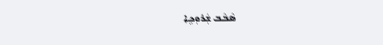ܣܵܒܵܒ ܫܲܪܘܼܟܹܐ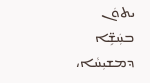ܝܬܘܿܢ ܒܚܲܫܹ̈ܐ ܕܡܫܝܼܚܵܐ،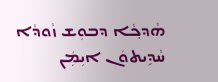ܗܵܕܟ݂ܵܐ ܕܒܘܼܫ ܙܵܘܕܵܐ ܚܵܕܹܝܬܘܿܢ ܐܝܼܡܲܢ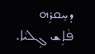ܕܚܸܩܪܹܗ ܦܵܐܹܫ ܓܸܠܝܵܐ.